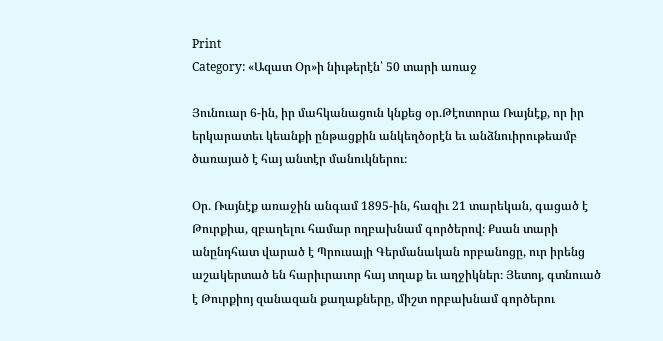Print
Category: «Ազատ Օր»ի նիւթերէն՝ 50 տարի առաջ

Յունուար 6-ին, իր մահկանացուն կնքեց օր.Թէոտորա Ռայնէք, որ իր երկարատեւ կեանքի ընթացքին անկեղծօրէն եւ անձնուիրութեամբ ծառայած է հայ անտէր մանուկներու։

Օր. Ռայնէք առաջին անգամ 1895-ին, հազիւ 21 տարեկան, գացած է Թուրքիա, զբաղելու համար ողբախնամ գործերով։ Քսան տարի անընդհատ վարած է Պրուսայի Գերմանական որբանոցը, ուր իրենց աշակերտած են հարիւրաւոր հայ տղաք եւ աղջիկներ։ Յետոյ, գտնուած է Թուրքիոյ զանազան քաղաքները, միշտ որբախնամ գործերու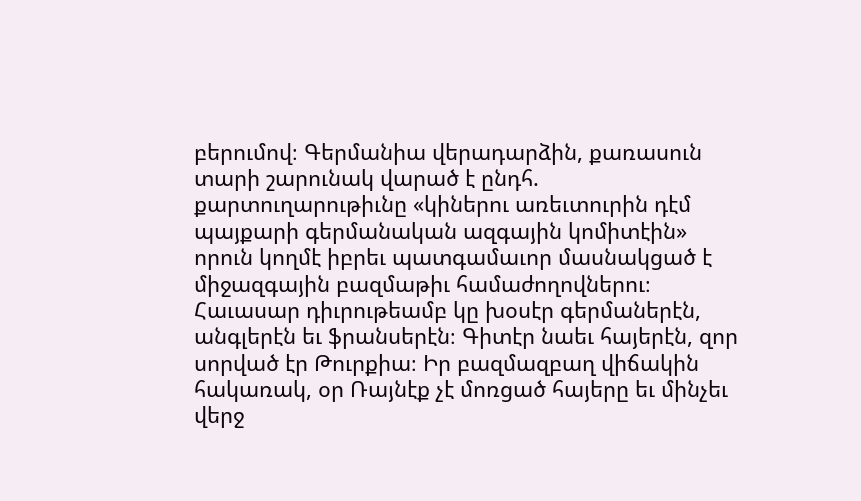բերումով։ Գերմանիա վերադարձին, քառասուն տարի շարունակ վարած է ընդհ. քարտուղարութիւնը «կիներու առեւտուրին դէմ պայքարի գերմանական ազգային կոմիտէին» որուն կողմէ իբրեւ պատգամաւոր մասնակցած է միջազգային բազմաթիւ համաժողովներու։ Հաւասար դիւրութեամբ կը խօսէր գերմաներէն, անգլերէն եւ ֆրանսերէն։ Գիտէր նաեւ հայերէն, զոր սորված էր Թուրքիա։ Իր բազմազբաղ վիճակին հակառակ, օր Ռայնէք չէ մոռցած հայերը եւ մինչեւ վերջ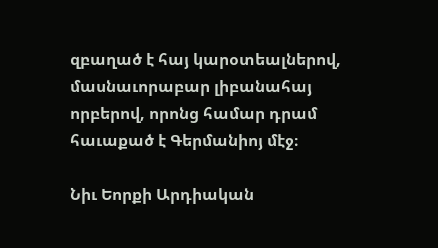զբաղած է հայ կարօտեալներով, մասնաւորաբար լիբանահայ որբերով, որոնց համար դրամ հաւաքած է Գերմանիոյ մէջ։

Նիւ Եորքի Արդիական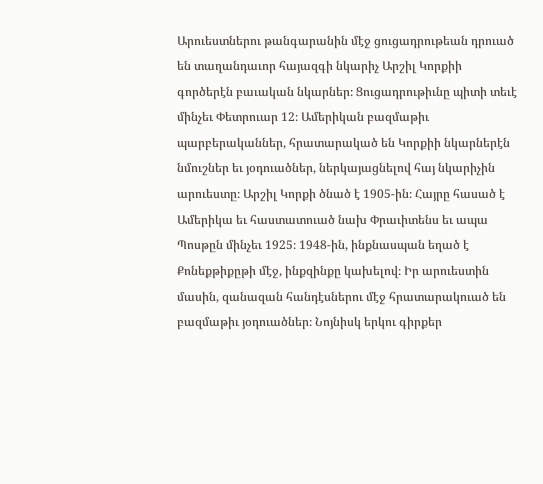Արուեստներու թանգարանին մէջ ցուցադրութեան դրուած են տաղանդաւոր հայազգի նկարիչ Արշիլ Կորքիի գործերէն բաւական նկարներ։ Ցուցադրութիւնը պիտի տեւէ մինչեւ Փետրուար 12։ Ամերիկան բազմաթիւ պարբերականներ, հրատարակած են Կորքիի նկարներէն նմուշներ եւ յօդուածներ, ներկայացնելով հայ նկարիչին արուեստը։ Արշիլ Կորքի ծնած է 1905-ին։ Հայրը հասած է Ամերիկա եւ հաստատուած նախ Փրաւիտենս եւ ապա Պոսթըն մինչեւ 1925։ 1948-ին, ինքնասպան եղած է Քոնեքթիքըթի մէջ, ինքզինքը կախելով։ Իր արուեստին մասին, զանազան հանդէսներու մէջ հրատարակուած են բազմաթիւ յօդուածներ։ Նոյնիսկ երկու գիրքեր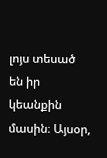լոյս տեսած են իր կեանքին մասին։ Այսօր,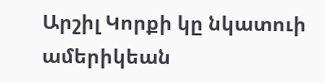Արշիլ Կորքի կը նկատուի ամերիկեան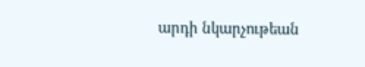արդի նկարչութեան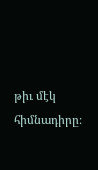թիւ մէկ հիմնադիրը։